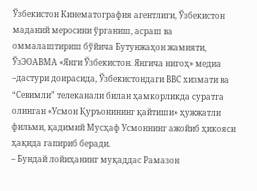Ўзбекистон Кинематография агентлиги, Ўзбекистон маданий меросини ўрганиш, асраш ва оммалаштириш бўйича Бутунжаҳон жамияти, ЎзЭОАВМА «Янги Ўзбекистон. Янгича нигоҳ» медиа –дастури доирасида, Ўзбекистондаги ВВС хизмати ва “Севимли” телеканали билан ҳамкорликда суратга олинган «Усмон Қуръонининг қайтиши» ҳужжатли фильми, қадимий Мусҳаф Усмоннинг ажойиб ҳикояси ҳақида гапириб беради.
– Бундай лойиҳанинг муқаддас Рамазон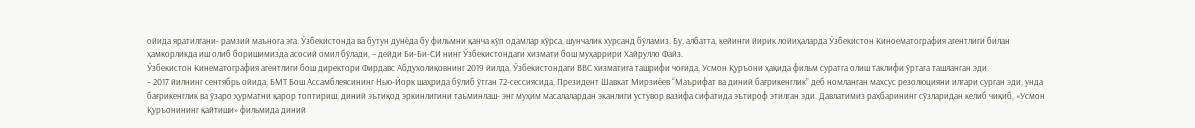ойида яратилгани- рамзий маънога эга. Ўзбекистонда ва бутун дунёда бу фильмни қанча кўп одамлар кўрса, шунчалик хурсанд бўламиз. Бу, албатта, кейинги йирик лойиҳаларда Ўзбекистон Киноематография агентлиги билан ҳамкорликда иш олиб боришимизда асосий омил бўлади, – дейди Би-Би-СИ нинг Ўзбекистондаги хизмати бош муҳаррири Хайрулло Файз.
Ўзбекистон Кинематография агентлиги бош директори Фирдавс Абдухолиқовнинг 2019 йилда, Ўзбекистондаги ВВС хизматига ташрифи чоғида, Усмон Қуръони ҳақида фильм суратга олиш таклифи ўртага ташланган эди.
– 2017 йилнинг сентябрь ойида, БМТ Бош Ассамблеясининг Нью-Йорк шаҳрида бўлиб ўтган 72-сессиясида, Президент Шавкат Мирзиёев “Маърифат ва диний бағрикенглик” деб номланган махсус резолюцияни илгари сурган эди, унда бағрикенглик ва ўзаро ҳурматни қарор топтириш, диний эътиқод эркинлигини таъминлаш- энг муҳим масалалардан эканлиги устувор вазифа сифатида эътироф этилган эди. Давлатимиз раҳбарининг сўзларидан келиб чиқиб, «Усмон Қуръонининг қайтиши» фильмида диний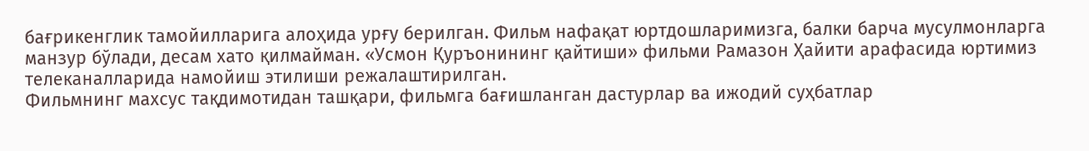бағрикенглик тамойилларига алоҳида урғу берилган. Фильм нафақат юртдошларимизга, балки барча мусулмонларга манзур бўлади, десам хато қилмайман. «Усмон Қуръонининг қайтиши» фильми Рамазон Ҳайити арафасида юртимиз телеканалларида намойиш этилиши режалаштирилган.
Фильмнинг махсус тақдимотидан ташқари, фильмга бағишланган дастурлар ва ижодий суҳбатлар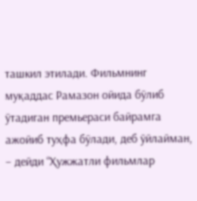ташкил этилади. Фильмнинг муқаддас Рамазон ойида бўлиб ўтадиган премьераси байрамга ажойиб туҳфа бўлади, деб ўйлайман, – дейди “Ҳужжатли фильмлар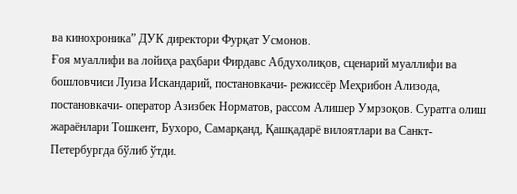ва кинохроника” ДУК директори Фурқат Усмонов.
Ғоя муаллифи ва лойиҳа раҳбари Фирдавс Абдухолиқов, сценарий муаллифи ва бошловчиси Луиза Искандарий, постановкачи- режиссёр Меҳрибон Ализода, постановкачи- оператор Азизбек Норматов, рассом Алишер Умрзоқов. Суратга олиш жараёнлари Тошкент, Бухоро, Самарқанд, Қашқадарё вилоятлари ва Санкт-Петербургда бўлиб ўтди.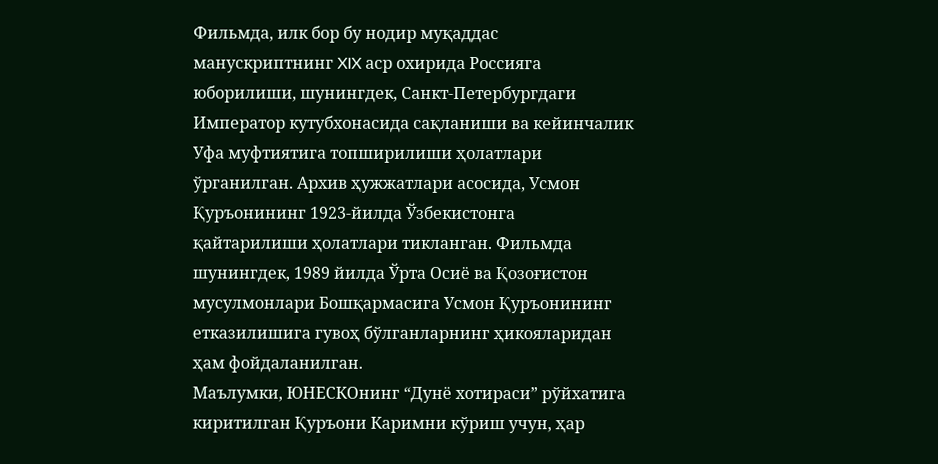Фильмда, илк бор бу нодир муқаддас манускриптнинг XIX аср охирида Россияга юборилиши, шунингдек, Санкт-Петербургдаги Император кутубхонасида сақланиши ва кейинчалик Уфа муфтиятига топширилиши ҳолатлари ўрганилган. Архив ҳужжатлари асосида, Усмон Қуръонининг 1923-йилда Ўзбекистонга қайтарилиши ҳолатлари тикланган. Фильмда шунингдек, 1989 йилда Ўрта Осиё ва Қозоғистон мусулмонлари Бошқармасига Усмон Қуръонининг етказилишига гувоҳ бўлганларнинг ҳикояларидан ҳам фойдаланилган.
Маълумки, ЮНЕСКОнинг “Дунё хотираси” рўйхатига киритилган Қуръони Каримни кўриш учун, ҳар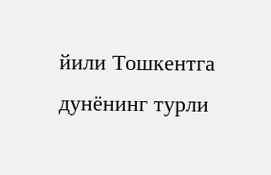йили Тошкентга дунёнинг турли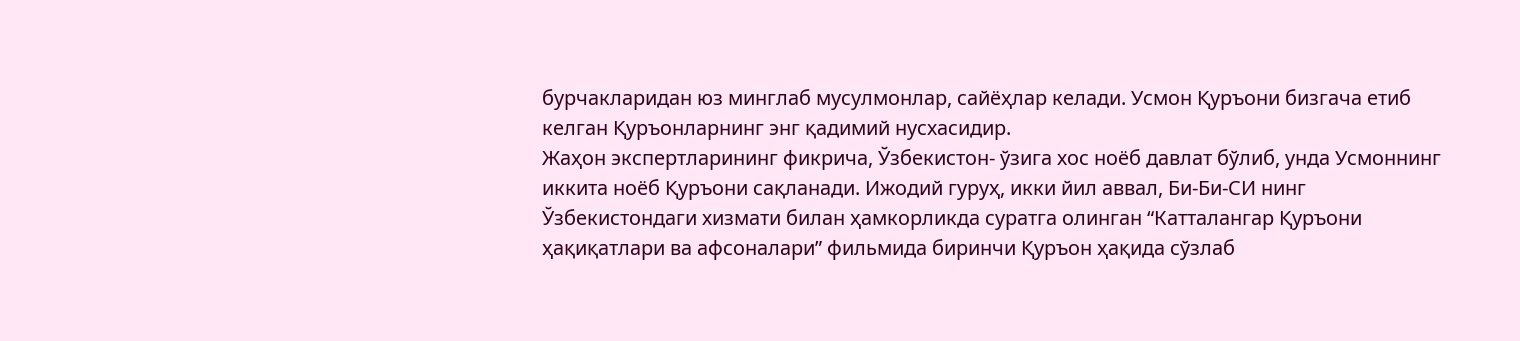бурчакларидан юз минглаб мусулмонлар, сайёҳлар келади. Усмон Қуръони бизгача етиб келган Қуръонларнинг энг қадимий нусхасидир.
Жаҳон экспертларининг фикрича, Ўзбекистон- ўзига хос ноёб давлат бўлиб, унда Усмоннинг иккита ноёб Қуръони сақланади. Ижодий гуруҳ, икки йил аввал, Би-Би-СИ нинг Ўзбекистондаги хизмати билан ҳамкорликда суратга олинган “Катталангар Қуръони ҳақиқатлари ва афсоналари” фильмида биринчи Қуръон ҳақида сўзлаб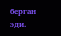берган эди.